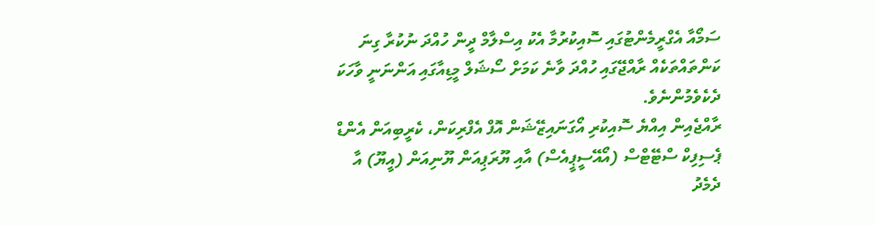ސަމޯއާ އެގްރީމެންޓުގައި ސޮއިކުރުމާ އެކު އިސްލާމް ދީން ހުއްދަ ނުކުރާ ގިނަ ކަންތައްތަކެއް ރާއްޖޭގައި ހުއްދަ ވާނެ ކަމަށް ސޯޝަލް މީޑިއާގައި އަންނަނީ ވާހަކަ ދެކެވެމުންނެވެ.
ރާއްޖެއިން އިއްޔެ ސޮއިކުރި އޯގަނައިޒޭޝަން އޮފް އެފްރިކަން، ކެރީބިއަން އެންޑް ޕެސިފިކް ސްޓޭޓްސް (އޯއޭސީޕީއެސް) އާއި ޔޫރަޕިއަން ޔޫނިއަން (އީޔޫ) އާ ދެމެދު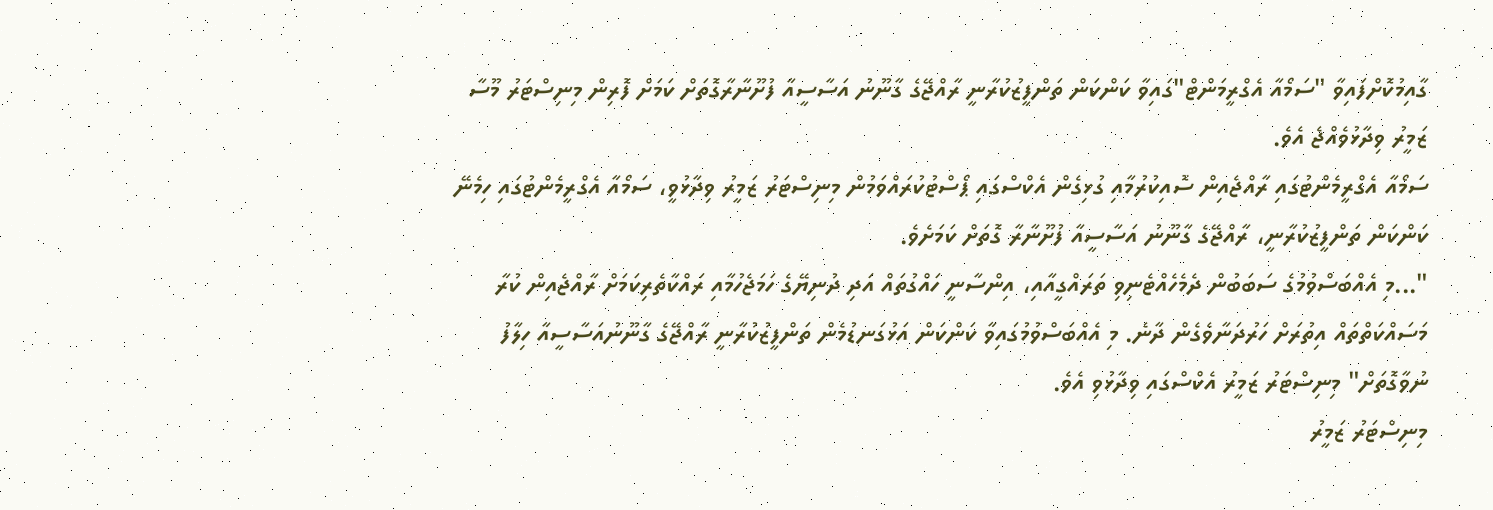ގާއިމުކޮށްފައިވާ "ސަމޯއާ އެގްރީމަންޓް"ގައިވާ ކަންކަން ތަންފީޒުކުރާނީ ރާއްޖޭގެ ގާނޫނު އަސާސީއާ ފުށޫނާރާގޮތަށް ކަމަށް ފޮރިން މިނިސްޓަރު މޫސާ ޒަމީރު ވިދާޅުވެއްޖެ އެވެ.
ސަމޯއާ އެގްރީމެންޓުގައި ރާއްޖެއިން ސޮއިކުރުމާއި ގުޅިގެން އެކްސްގައި ޕޯސްޓުކުރައްވަމުން މިނިސްޓަރު ޒަމީރު ވިދާޅުވީ، ސަމޯއާ އެގްރީމެންޓުގައި ހިމެނޭ ކަންކަން ތަންފީޒުކުރާނީ، ރާއްޖޭގެ ގާނޫނު އަސާސީއާ ފުށޫނާރާ ގޮތަށް ކަމަށެވެ.
"...މި އެއްބަސްވުމުގެ ސަބަބުން ދެމެހެއްޓެނިވި ތަރައްގީއާއި، އިންސާނީ ހައްގުތައް އަދި ދުނިޔޭގެ ހަމަޖެހުމާއި ރައްކާތެރިކަމަށް ރާއްޖެއިން ކުރާ މަސައްކަތްތައް އިތުރަށް ހަރުދަނާވެގެން ދާނެ. މި އެއްބަސްވުމުގައިވާ ކަންކަން އަޅުގަނޑުމެން ތަންފީޒުކުރާނީ ރާއްޖޭގެ ގާނޫނުއަސާސީއާ ހިލާފު ނުވާގޮތަށް" މިނިސްޓަރު ޒަމީރު އެކްސްގައި ވިދާޅުވި އެވެ.
މިނިސްޓަރު ޒަމީރު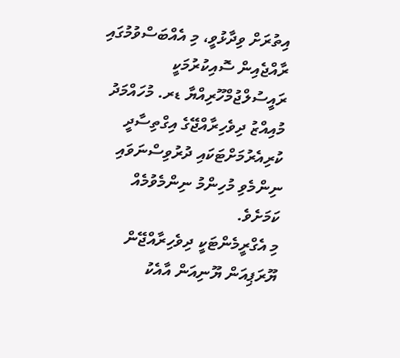އިތުރަށް ވިދާޅުވީ، މި އެއްބަސްވުމުގައި ރާއްޖެއިން ސޮއިކުރުމަކީ ރައީސުލްޖުމްހޫރިއްޔާ ޑރ. މުހައްމަދު މުއިއްޒު ދިވެހިރާއްޖޭގެ އިގްތިސާދީ ކުރިއެރުމަށްޓަކައި ދުރުވިސްނަވައި ނިންމެވި މުހިންމު ނިންމެވުމެއް ކަމަށެވެ.
މި އެގްރީމެންޓަކީ ދިވެހިރާއްޖޭން ޔޫރަޕިއަން ޔޫނިއަން އާއެކު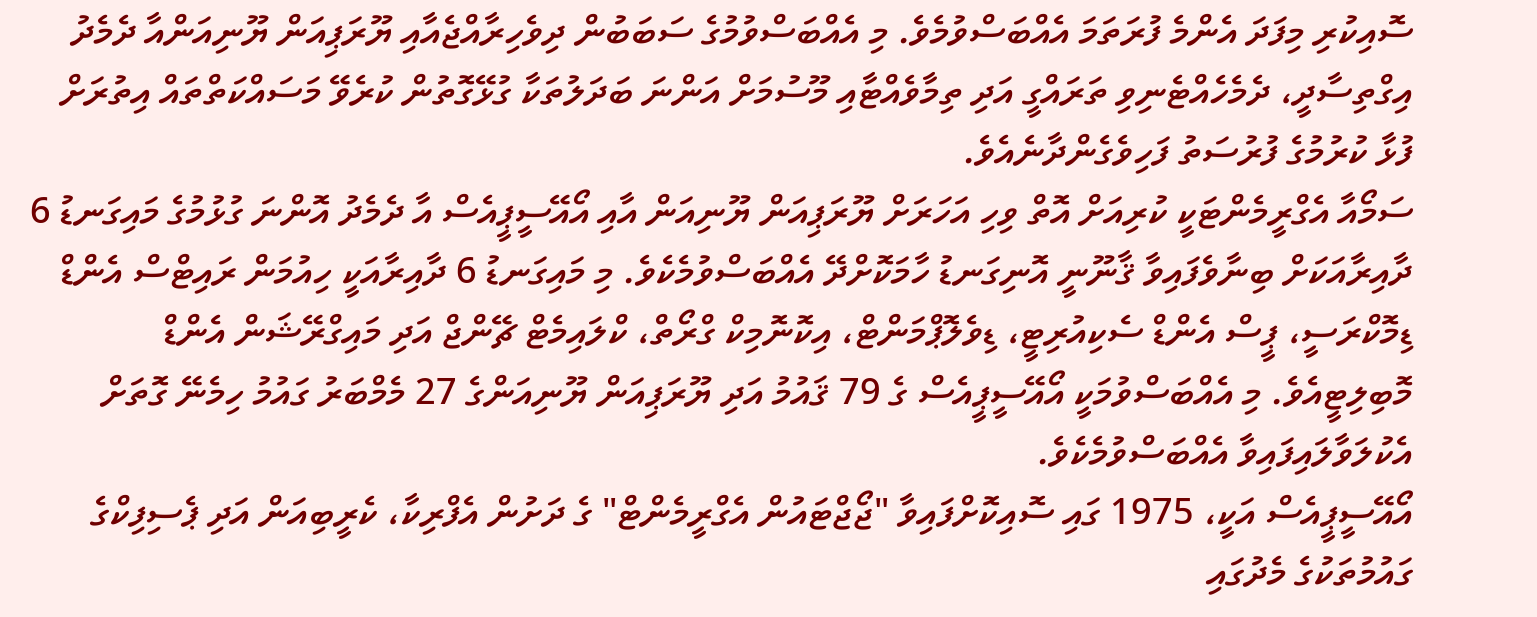ސޮއިކުރި މިފަދަ އެންމެ ފުރަތަމަ އެއްބަސްވުމެވެ. މި އެއްބަސްވުމުގެ ސަބަބުން ދިވެހިރާއްޖެއާއި ޔޫރަޕިއަން ޔޫނިއަންއާ ދެމެދު އިގްތިސާދީ، ދެމެހެއްޓެނިވި ތަރައްގީ އަދި ތިމާވެއްޓާއި މޫސުމަށް އަންނަ ބަދަލުތަކާ ގުޅޭގޮތުން ކުރެވޭ މަސައްކަތްތައް އިތުރަށް ފުޅާ ކުރުމުގެ ފުރުސަތު ފަހިވެގެންދާނެއެވެ.
ސަމޯއާ އެގްރީމެންޓަކީ ކުރިއަށް އޮތް ވިހި އަހަރަށް ޔޫރަޕިއަން ޔޫނިއަން އާއި އޯއޭސީޕީއެސް އާ ދެމެދު އޮންނަ ގުޅުމުގެ މައިގަނޑު 6 ދާއިރާއަކަށް ބިނާވެފައިވާ ޤާނޫނީ އޮނިގަނޑު ހާމަކޮށްދޭ އެއްބަސްވުމެކެވެ. މި މައިގަނޑު 6 ދާއިރާއަކީ ހިއުމަން ރައިޓްސް އެންޑް ޑިމޮކްރަސީ، ޕީސް އެންޑް ސެކިއުރިޓީ، ޑިވެލޮޕްމަންޓް، އިކޮނޮމިކް ގްރޯތް، ކްލައިމެޓް ޗޭންޖް އަދި މައިގްރޭޝަން އެންޑް މޮބިލިޓީއެވެ. މި އެއްބަސްވުމަކީ އޯއޭސީޕީއެސް ގެ 79 ޤައުމު އަދި ޔޫރަޕިއަން ޔޫނިއަންގެ 27 މެމްބަރު ގައުމު ހިމެނޭ ގޮތަށް އެކުލަވާލައިފައިވާ އެއްބަސްވުމެކެވެ.
އޯއޭސީޕީއެސް އަކީ، 1975 ގައި ސޮއިކޮށްފައިވާ "ޖޯޖްޓައުން އެގްރީމެންޓް" ގެ ދަށުން އެފްރިކާ، ކެރީބިއަން އަދި ޕެސިފިކްގެ ގައުމުތަކުގެ މެދުގައި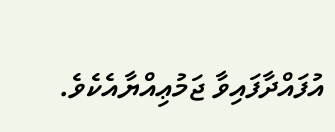އުފައްދާފައިވާ ޖަމުޢިއްޔާއެކެވެ.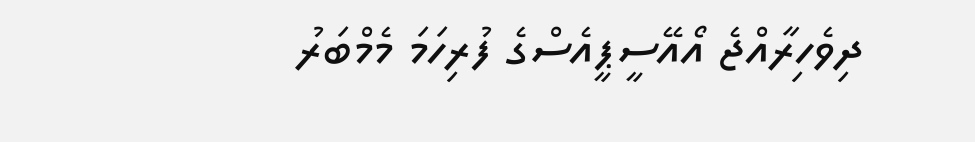ދިވެހިރާއްޖެ އޯއޭސީޕީއެސްގެ ފުރިހަމަ މެމްބަރު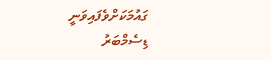ގައުމަކަށްވެފައިވަނީ ޑިސެމްބަރު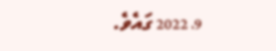9، 2022 ގައެވެ.